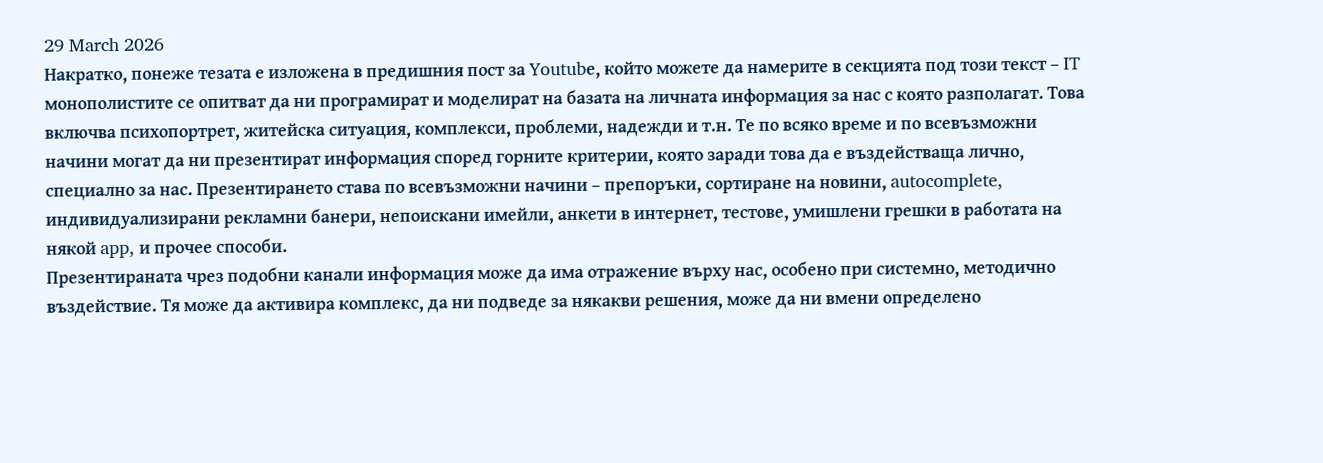29 March 2026
Накратко, понеже тезата е изложена в предишния пост за Youtubе, който можете да намерите в секцията под този текст – IT монополистите се опитват да ни програмират и моделират на базата на личната информация за нас с която разполагат. Това включва психопортрет, житейска ситуация, комплекси, проблеми, надежди и т.н. Те по всяко време и по всевъзможни начини могат да ни презентират информация според горните критерии, която заради това да е въздействаща лично, специално за нас. Презентирането става по всевъзможни начини – препоръки, сортиране на новини, autocomplete, индивидуализирани рекламни банери, непоискани имейли, анкети в интернет, тестове, умишлени грешки в работата на някой app, и прочее способи.
Презентираната чрез подобни канали информация може да има отражение върху нас, особено при системно, методично въздействие. Тя може да активира комплекс, да ни подведе за някакви решения, може да ни вмени определено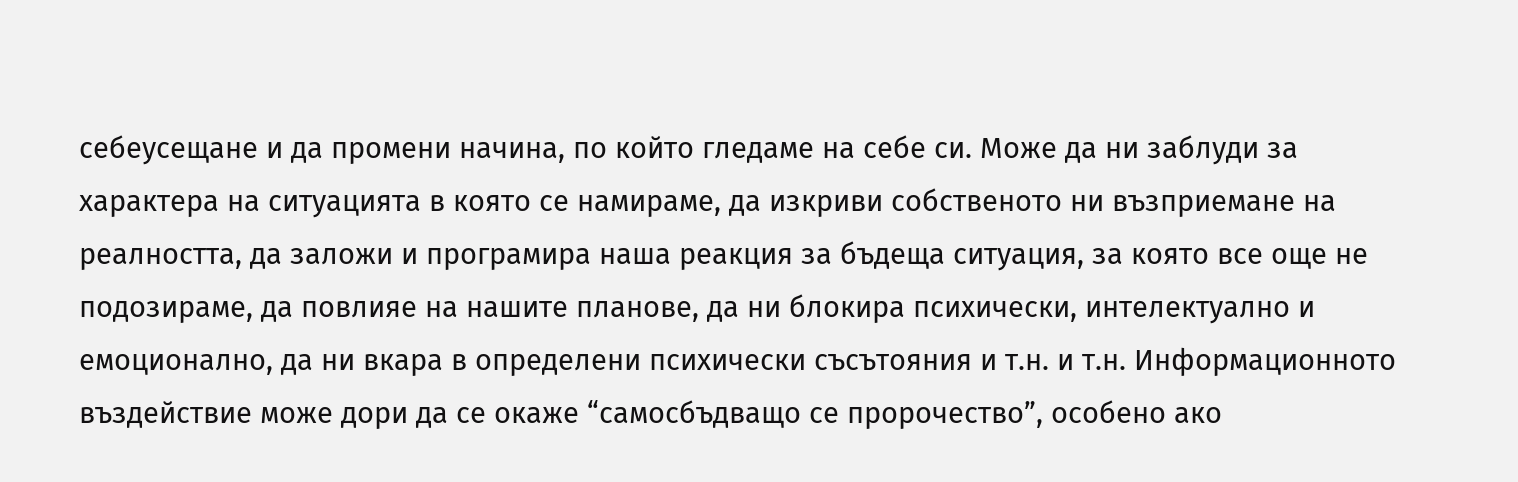себеусещане и да промени начина, по който гледаме на себе си. Може да ни заблуди за характера на ситуацията в която се намираме, да изкриви собственото ни възприемане на реалността, да заложи и програмира наша реакция за бъдеща ситуация, за която все още не подозираме, да повлияе на нашите планове, да ни блокира психически, интелектуално и емоционално, да ни вкара в определени психически съсътояния и т.н. и т.н. Информационното въздействие може дори да се окаже “самосбъдващо се пророчество”, особено ако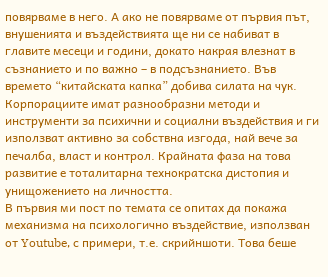повярваме в него. А ако не повярваме от първия път, внушенията и въздействията ще ни се набиват в главите месеци и години, докато накрая влезнат в съзнанието и по важно – в подсъзнанието. Във времето “китайската капка” добива силата на чук. Корпорациите имат разнообразни методи и инструменти за психични и социални въздействия и ги използват активно за собствна изгода, най вече за печалба, власт и контрол. Крайната фаза на това развитие е тоталитарна технократска дистопия и унищожението на личността.
В първия ми пост по темата се опитах да покажа механизма на психологично въздействие, използван от Youtube, с примери, т.е. скрийншоти. Това беше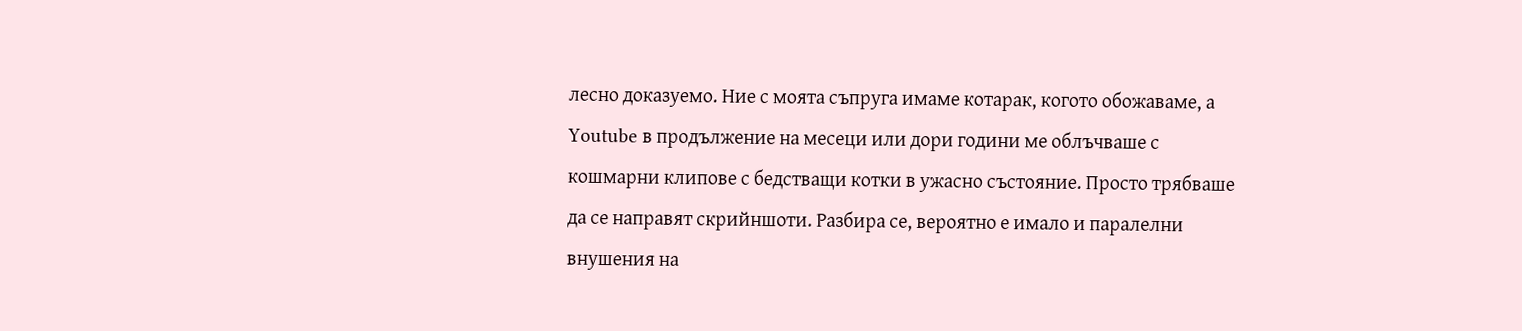лесно доказуемо. Ние с моята съпруга имаме котарак, когото обожаваме, а Youtube в продължение на месеци или дори години ме облъчваше с кошмарни клипове с бедстващи котки в ужасно състояние. Просто трябваше да се направят скрийншоти. Разбира се, вероятно е имало и паралелни внушения на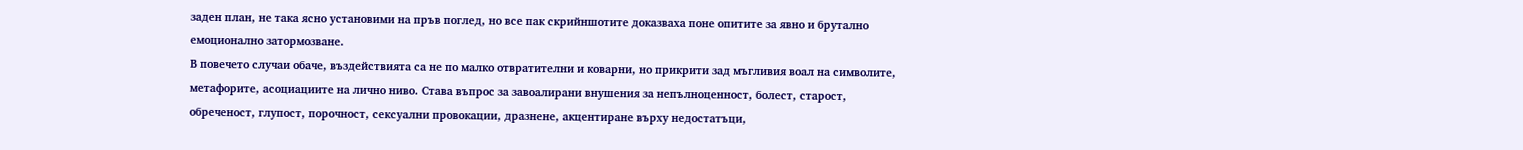заден план, не така ясно установими на пръв поглед, но все пак скрийншотите доказваха поне опитите за явно и брутално емоционално затормозване.
В повечето случаи обаче, въздействията са не по малко отвратителни и коварни, но прикрити зад мъгливия воал на символите, метафорите, асоциациите на лично ниво. Става въпрос за завоалирани внушения за непълноценност, болест, старост, обреченост, глупост, порочност, сексуални провокации, дразнене, акцентиране върху недостатъци,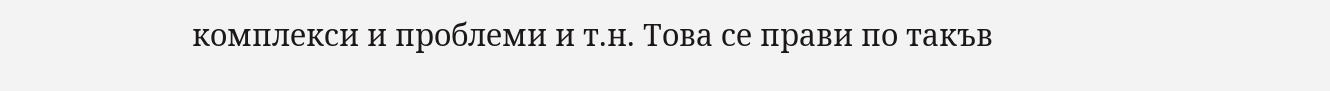комплекси и проблеми и т.н. Това се прави по такъв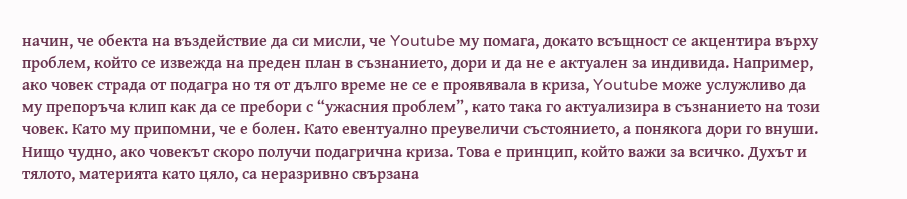начин, че обекта на въздействие да си мисли, че Youtube му помага, докато всъщност се акцентира върху проблем, който се извежда на преден план в съзнанието, дори и да не е актуален за индивида. Например, ако човек страда от подагра но тя от дълго време не се е проявявала в криза, Youtube може услужливо да му препоръча клип как да се пребори с “ужасния проблем”, като така го актуализира в съзнанието на този човек. Като му припомни, че е болен. Като евентуално преувеличи състоянието, а понякога дори го внуши. Нищо чудно, ако човекът скоро получи подагрична криза. Това е принцип, който важи за всичко. Духът и тялото, материята като цяло, са неразривно свързана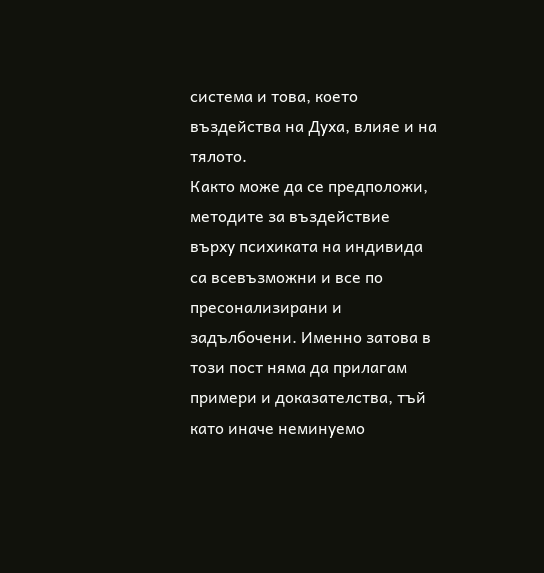система и това, което въздейства на Духа, влияе и на тялото.
Както може да се предположи, методите за въздействие върху психиката на индивида са всевъзможни и все по пресонализирани и задълбочени. Именно затова в този пост няма да прилагам примери и доказателства, тъй като иначе неминуемо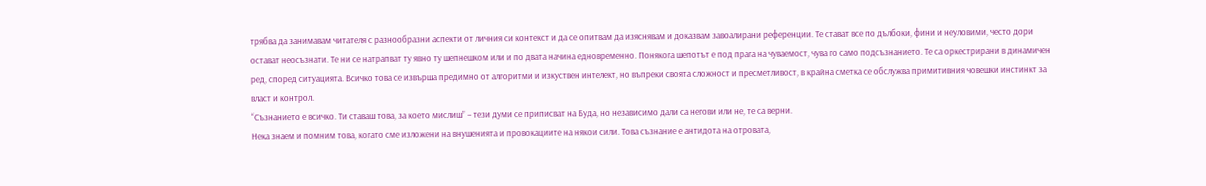трябва да занимавам читателя с разнообразни аспекти от личния си контекст и да се опитвам да изяснявам и доказвам завоалирани референции. Те стават все по дълбоки, фини и неуловими, често дори остават неосъзнати. Те ни се натрапват ту явно ту шепнешком или и по двата начина едновременно. Понякога шепотът е под прага на чуваемост, чува го само подсъзнанието. Те са оркестрирани в динамичен ред, според ситуацията. Всичко това се извърша предимно от алгоритми и изкуствен интелект, но въпреки своята сложност и пресметливост, в крайна сметка се обслужва примитивния човешки инстинкт за власт и контрол.
“Съзнанието е всичко. Ти ставаш това, за което мислиш” – тези думи се приписват на Буда, но независимо дали са негови или не, те са верни.
Нека знаем и помним това, когато сме изложени на внушенията и провокациите на някои сили. Това съзнание е антидота на отровата,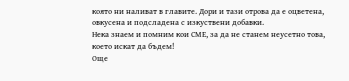която ни наливат в главите. Дори и тази отрова да е оцветена, овкусена и подсладена с изкуствени добавки.
Нека знаем и помним кои СМЕ, за да не станем неусетно това, което искат да бъдем!
Още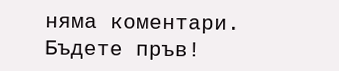няма коментари. Бъдете пръв!